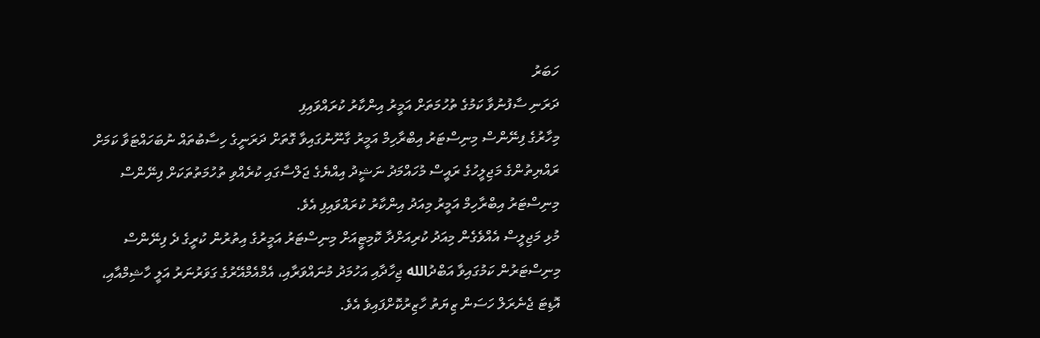ހަބަރު
ދަރަނި ސާފުނުވާ ކަމުގެ ތުހުމަތަށް އަމީރު އިންކާރު ކުރައްވައިފި
މިހާރުގެ ފިނޭންސް މިނިސްޓަރު އިބްރާހިމް އަމީރު ގާނޫނުގައިވާ ގޮތަށް ދަރަނީގެ ހިސާބުތައް ނުބަހައްޓަވާ ކަމަށް ރައްޔިތުންގެ މަޖިލީހުގެ ރައީސް މުހައްމަދު ނަޝީދު އިއްޔެގެ ޖަލްސާގައި ކުރެއްވި ތުހުމަތުތަކަށް ފިނޭންސް މިނިސްޓަރު އިބްރާހިމް އަމީރު މިއަދު އިންކާރު ކުރައްވައިފި އެވެ.
މުޅި މަޖިލީސް އެއްވެގެން މިއަދު ކުރިއަށްދާ ކޮމިޓީއަށް މިނިސްޓަރު އަމީރުގެ އިތުރުން ކުރީގެ ދެ ފިނޭންސް މިނިސްޓަރުން ކަމުގައިވާ އަބްދުالله ޖިހާދާއި އަހުމަދު މުނައްވަރާއި، އެމްއެމްއޭރުގެ ގަވަރުނަރު އަލީ ހާޝިމްއާއި، އޮޑިޓަ ޖެނެރަލް ހަސަން ޒިޔަތު ހާޒިރުކޮށްފައިވެ އެވެ.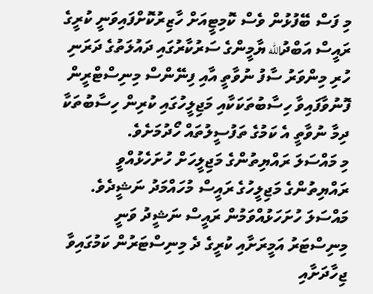މި ފަސް ބޭފުޅުން ވެސް ކޮމިޓީއަށް ހާޒިރުކޮށްފައިވަނީ ކުރީގެ ރައީސް އަބްދުالله ޔާމީންގެ ސަރުކާރުގައި ދައުލަތުގެ ދަރަނި ހުރި މިންވަރު ސާފު ނުވާތީ އާއި ފިނޭންސް މިނިސްޓްރީން ފޮނުވާފައިވާ ހިސާބުތަކަކާއި މަޖިލީހުގައި ކުރިން ހިސާބުތަކާ ދިމާ ނުވާތީ އެ ކަމުގެ ތަފުސީލުތައް ހޯދުމަށެވެ.
މި މައްސަލަ ރައްޔިތުންގެ މަޖިލީހަށް ހުށަހެޅުއްވީ ރައްޔިތުންގެ މަޖިލީހުގެ ރައީސް މުހައްމަދު ނަޝީދެވެ. މައްސަލަ ހުށަހަޅުއްވަމުން ރައީސް ނަޝީދު ވަނީ މިނިސްޓަރު އަމީރަށާއި ކުރީގެ ދެ މިނިސްޓަރުން ކަމުގައިވާ ޖިހާދަށާއި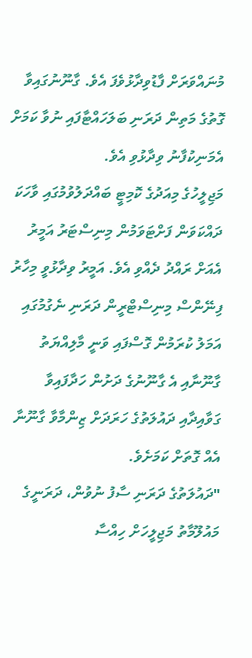މުނައްވަރަށް ފާޑުވިދާޅުވެފަ އެވެ. ގާނޫނުގައިވާ ގޮތުގެ މަތިން ދަރަނި ބަލަހައްޓާފައި ނުވާ ކަމަށް އެމަނިކުފާނު ވިދާޅުވި އެވެ.
މަޖިލީހުގެ މިއަދުގެ ކޮމިޓީ ބައްދަލުވުމުގައި ވާހަކަ ދައްކަވަން ފަށްޓަވަމުން މިނިސްޓަރު އަމީރު އެއަށް ރައްދު ދެއްވި އެވެ. އަމީރު ވިދާޅުވީ މިހާރު ފިނޭންސް މިނިސްޓްރީން ދަރަނި ނެގުމުގައި އަމަލު ކުރަމުން ގޮސްފައި ވަނީ މާލިއްޔަތު ގާނޫނާއި އެ ގާނޫނުގެ ދަށުން ހަދާފައިވާ ގަވާއިދާއި ދައުލަތުގެ ހަރަދަށް ޒިންމާވާ ގާނޫނާ އެއް ގޮތަށް ކަމަށެވެ.
"ދައުލަތުގެ ދަރަނި ސާފު ނުވުން، ދަރަނީގެ މައުލޫމާތު މަޖިލީހަށް ހިއްސާ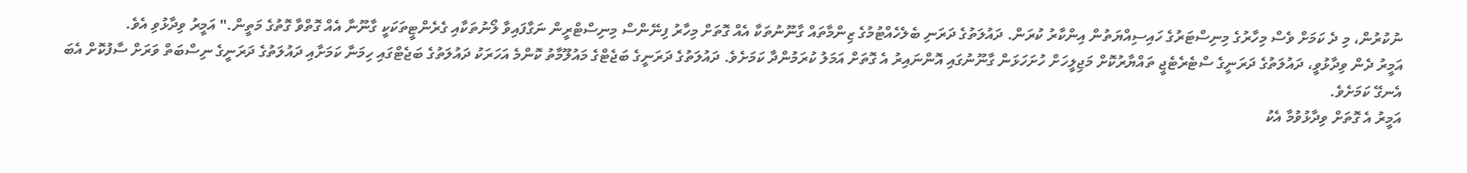ނުކުރުން، މި ދެ ކަމަށް ވެސް މިހާރުގެ މިނިސްޓަރުގެ ހައިސިއްޔަތުން އިންކާރު ކުރަން. ދައުލަތުގެ ދަރަނި ބެލެހެއްޓުމުގެ ޒިންމާތައް ގާނޫނުތަކާ އެއް ގޮތަށް މިހާރު ފިނޭންސް މިނިސްޓްރީން ނަގާފައިވާ ލޯނުތަކާއި ގެރެންޓީތަކަކީ ގާނޫނާ އެއް ގޮތްވާ ގޮތުގެ މަތީން." އަމީރު ވިދާޅުވި އެވެ.
އަމީރު ދެން ވިދާޅުވީ، ދައުލަތުގެ ދަރަނީގެ ސްޓެރެޓެޖީ ތައްޔާރުކޮށް މަޖިލީހަށް ހުށަހަޅަން ގާނޫނުގައި އޮންނައިރު އެ ގޮތަށް އަމަލު ކުރަމުންދާ ކަމަށެވެ. ދައުލަތުގެ ދަރަނީގެ ބަޖެޓްގެ މައުލޫމާތު ކޮންމެ އަހަރަކު ދައުލަތުގެ ބަޖެޓްގައި ހިމަނާ ކަމަށާއި ދައުލަތުގެ ދަރަނީގެ ނިސްބަތް ވަރަށް ސާފުކޮށް އެބަ އެނގޭ ކަމަށެވެ.
އަމީރު އެ ގޮތަށް ވިދާޅުވުމާ އެކު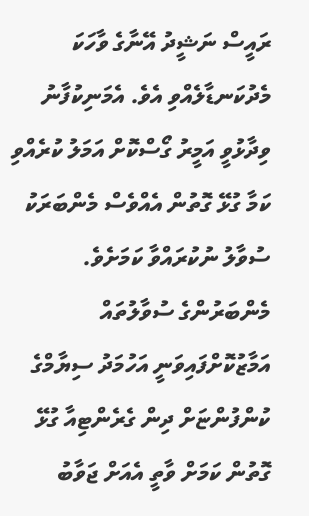ރައީސް ނަޝީދު އޭނާގެ ވާހަކަ މެދުކަނޑާލެއްވި އެވެ. އެމަނިކުފާނު ވިދާޅުވީ އަމީރު ގޯސްކޮށް އަމަލު ކުރެއްވި ކަމާ ގުޅޭ ގޮތުން އެއްވެސް މެންބަރަކު ސުވާލު ނުކުރައްވާ ކަމަށެވެ. މެންބަރުންގެ ސުވާލުތައް އަމާޒުކޮށްފައިވަނީ އަހުމަދު ސިޔާމްގެ ކުންފުންޏަށް ދިން ގެރެންޓިއާ ގުޅޭ ގޮތުން ކަމަށް ވާތީ އެއަށް ޖަވާބު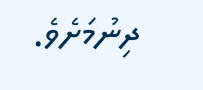ދިނުމަށެވެ.